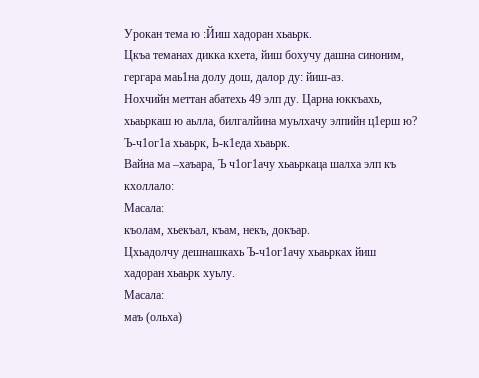Урокан тема ю :Йиш хадоран хьаьрк.
Цкъа теманах дикка кхета, йиш бохучу дашна синоним, гергара маь1на долу дош, далор ду: йиш-аз.
Нохчийн меттан абатехь 49 элп ду. Царна юккъахь, хьаьркаш ю аьлла, билгалйина муьлхачу элпийн ц1ерш ю?
Ъ-ч1ог1а хьаьрк, Ь-к1еда хьаьрк.
Вайна ма –хаъара, Ъ ч1ог1ачу хьаьркаца шалха элп къ кхоллало:
Масала:
къолам, хьекъал, къам, некъ, докъар.
Цхьадолчу дешнашкахь Ъ-ч1ог1ачу хьаьрках йиш хадоран хьаьрк хуьлу.
Масала:
маъ (ольха)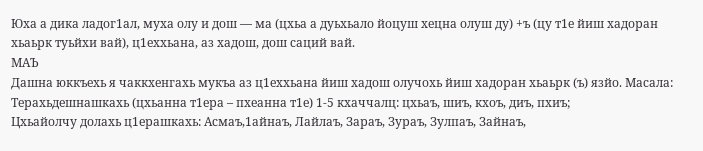Юха а дика ладог1ал, муха олу и дош — ма (цхьа а дуьхьало йоцуш хецна олуш ду) +ъ (цу т1е йиш хадоран хьаьрк туьйхи вай), ц1еххьана, аз хадош, дош саций вай.
МАЪ
Дашна юккъехь я чаккхенгахь мукъа аз ц1еххьана йиш хадош олучохь йиш хадоран хьаьрк (ъ) язйо. Масала:
Терахьдешнашкахь (цхьанна т1ера – пхеанна т1е) 1-5 кхаччалц: цхьаъ, шиъ, кхоъ, диъ, пхиъ;
Цхьайолчу долахь ц1ерашкахь: Асмаъ,1айнаъ, Лайлаъ, Зараъ, Зураъ, Зулпаъ, Зайнаъ,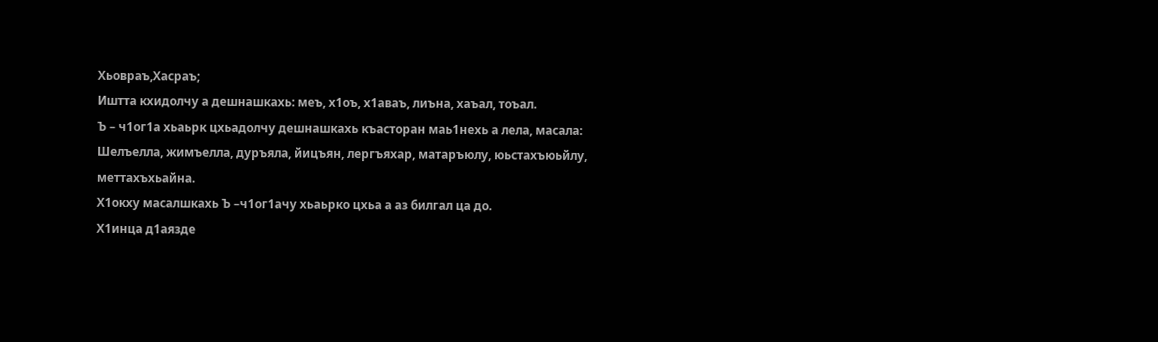Хьовраъ,Хасраъ;
Иштта кхидолчу а дешнашкахь: меъ, х1оъ, х1аваъ, лиъна, хаъал, тоъал.
Ъ – ч1ог1а хьаьрк цхьадолчу дешнашкахь къасторан маь1нехь а лела, масала:
Шелъелла, жимъелла, дуръяла, йицъян, лергъяхар, матаръюлу, юьстахъюьйлу, меттахъхьайна.
Х1окху масалшкахь Ъ –ч1ог1ачу хьаьрко цхьа а аз билгал ца до.
Х1инца д1аязде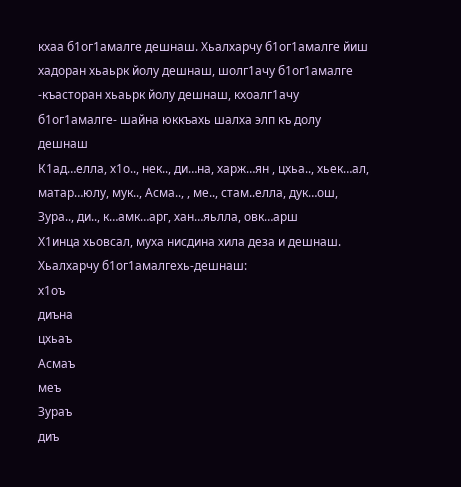кхаа б1ог1амалге дешнаш. Хьалхарчу б1ог1амалге йиш хадоран хьаьрк йолу дешнаш, шолг1ачу б1ог1амалге -къасторан хьаьрк йолу дешнаш, кхоалг1ачу б1ог1амалге- шайна юккъахь шалха элп къ долу дешнаш
К1ад…елла, х1о.., нек.., ди…на, харж…ян , цхьа.., хьек…ал, матар…юлу, мук.., Асма.., , ме.., стам..елла, дук…ош, Зура.., ди.., к…амк…арг, хан…яьлла, овк…арш
Х1инца хьовсал, муха нисдина хила деза и дешнаш.
Хьалхарчу б1ог1амалгехь-дешнаш:
х1оъ
диъна
цхьаъ
Асмаъ
меъ
Зураъ
диъ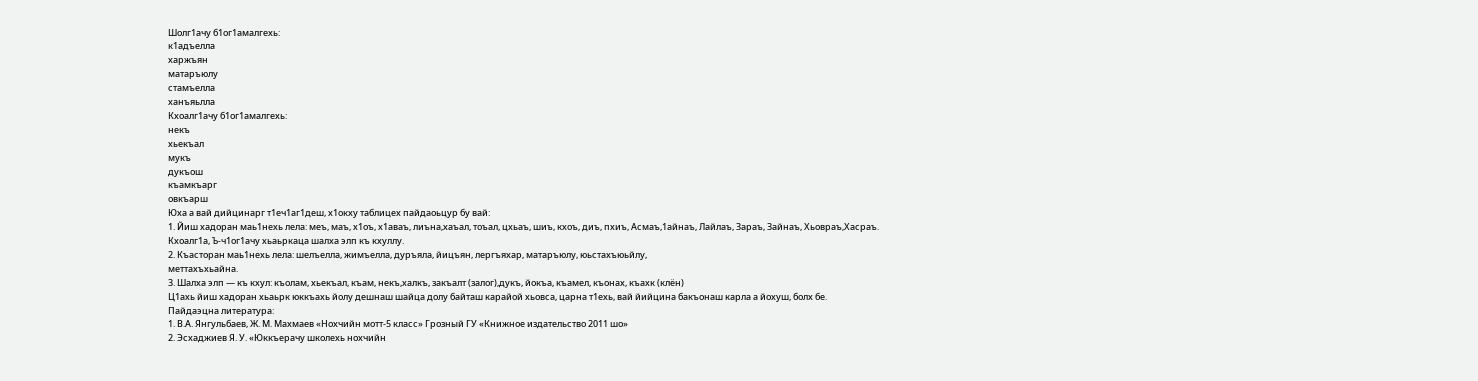Шолг1ачу б1ог1амалгехь:
к1адъелла
харжъян
матаръюлу
стамъелла
ханъяьлла
Кхоалг1ачу б1ог1амалгехь:
некъ
хьекъал
мукъ
дукъош
къамкъарг
овкъарш
Юха а вай дийцинарг т1еч1аг1деш, х1окху таблицех пайдаоьцур бу вай:
1. Йиш хадоран маь1нехь лела: меъ, маъ, х1оъ, х1аваъ, лиъна,хаъал, тоъал, цхьаъ, шиъ, кхоъ, диъ, пхиъ, Асмаъ,1айнаъ, Лайлаъ, Зараъ, Зайнаъ, Хьовраъ,Хасраъ.
Кхоалг1а, Ъ-ч1ог1ачу хьаьркаца шалха элп къ кхуллу.
2. Къасторан маь1нехь лела: шелъелла, жимъелла, дуръяла, йицъян, лергъяхар, матаръюлу, юьстахъюьйлу,
меттахъхьайна.
3. Шалха элп — къ кхул: къолам, хьекъал, къам, некъ,халкъ, закъалт (залог),дукъ, йокъа, къамел, къонах, къахк (клён)
Ц1ахь йиш хадоран хьаьрк юккъахь йолу дешнаш шайца долу байташ карайой хьовса, царна т1ехь, вай йийцина бакъонаш карла а йохуш, болх бе.
Пайдаэцна литература:
1. В.А. Янгульбаев, Ж. М. Махмаев «Нохчийн мотт-5 класс» Грозный ГУ «Книжное издательство 2011 шо»
2. Эсхаджиев Я. У. «Юккъерачу школехь нохчийн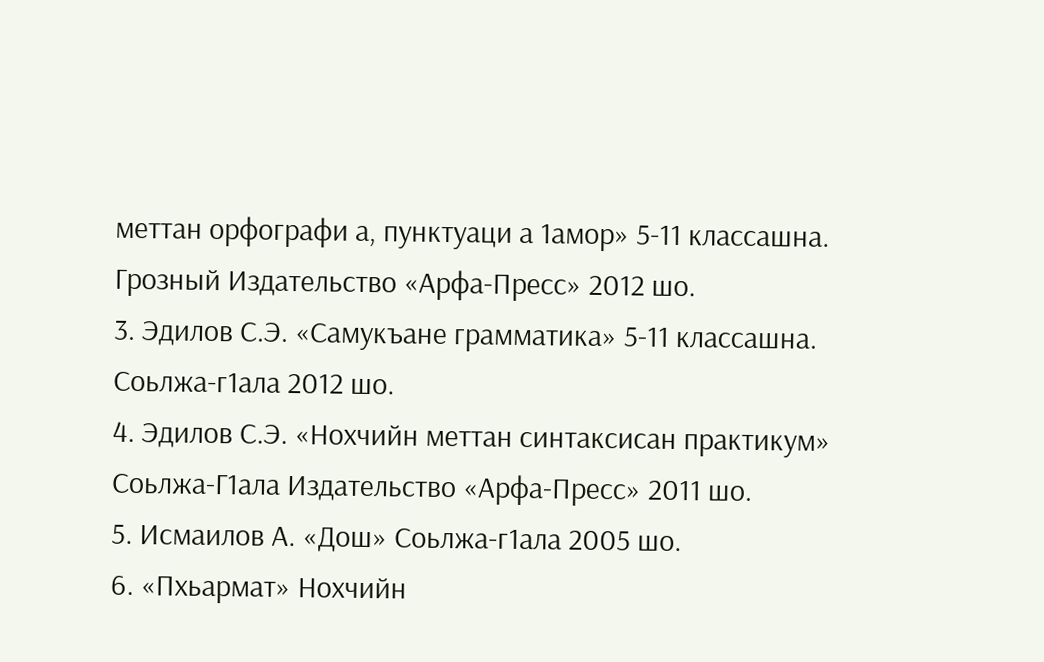меттан орфографи а, пунктуаци а 1амор» 5-11 классашна. Грозный Издательство «Арфа-Пресс» 2012 шо.
3. Эдилов С.Э. «Самукъане грамматика» 5-11 классашна. Соьлжа-г1ала 2012 шо.
4. Эдилов С.Э. «Нохчийн меттан синтаксисан практикум» Соьлжа-Г1ала Издательство «Арфа-Пресс» 2011 шо.
5. Исмаилов А. «Дош» Соьлжа-г1ала 2005 шо.
6. «Пхьармат» Нохчийн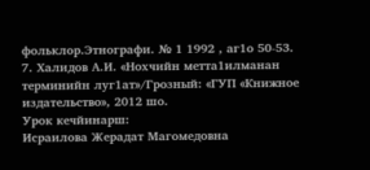фольклор.Этнографи. № 1 1992 , аг1о 50-53.
7. Халидов А.И. «Нохчийн метта1илманан терминийн луг1ат»/Грозный: «ГУП «Книжное издательство», 2012 шо.
Урок кечйинарш:
Исраилова Жерадат Магомедовна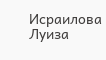Исраилова Луиза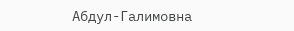Абдул-Галимовна